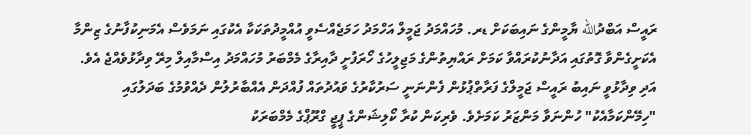ރައީސް އަބްދުالله ޔާމީންގެ ނައިބަކަށް ޑރ. މުހައްމަދު ޖަމީލް އަހްމަދު ހަމަޖެއްސެވީ އުއްމީދުތަކަކާ އެކުގައި ނަމަވެސް އެމަނިކުފާނުގެ ޒިންމާ އެކަށީގެންވާ ގޮތުގައި އަދާނުކުރައްވާ ކަމަށް ރައްޔިތުންގެ މަޖިލީހުގެ ހޯރަފުށީ ދާއިރާގެ މެމްބަރު މުހައްމަދު އިސްމާއިލް މިރޭ ވިދާޅުވެއްޖެ އެވެ. އަދި ވިދާޅުވީ ނައިބު ރައީސް ޖަމީލްގެ ފަރާތްޕުޅުން ފެންނަނީ ސަރުކާރުގެ ވައުދުތައް ފުއްދަން އެއްބާރުލުން ދެއްވުމުގެ ބަދަލުގައި "ހިމޭންކަމާއެކު" ހުންނަވާ މަންޒަރު ކަމަށެވެ. ވެރިކަން ކުރާ ކޯލިޝަންގެ ޕީޖީ ގްރޫޕްގެ މެމްބަރަކު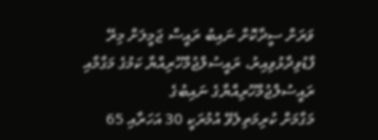ވަރަށް ސީދާކޮށް ނައިބު ރައީސް ޖަމީލަށް މިރޭ ފާޑުވިދާޅުވިއިރު، ރައީސުލްޖުމްހޫރިއްޔާ ކަމުގެ މަގާމާއި ރައީސުލްޖުމްހޫރިއްޔާގެ ނައިބުގެ
މަގާމަށް ކުރިމަތިލެވޭ އުމުރަކީ 30 އަހަރާއި 65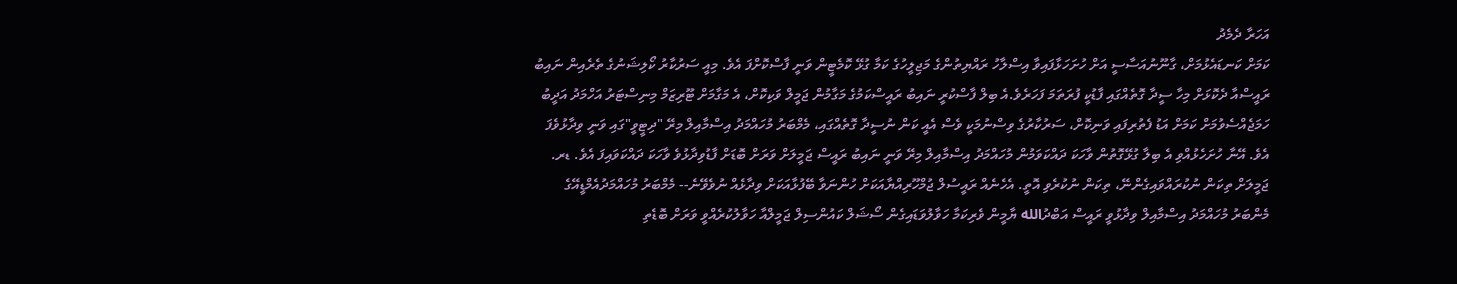އަހަރާ ދެމެދު
ކަމަށް ކަނޑައެޅުމަށް، ގާނޫނުއަސާސީ އަށް ހުށަހަޅާފައިވާ އިސްލާހު ރައްޔިތުންގެ މަޖިލީހުގެ ކަމާ ގުޅޭ ކޮމެޓީން ވަނީ ފާސްކޮށްފަ އެވެ. މިއީ ސަރުކާރު ކޯލިޝަނުގެ ތެރެއިން ނައިބު ރައީސްއާ ދެކޮޅަށް މިހާ ސީދާ ގޮތެއްގައި ފާޑުކީ ފުރަތަމަ ފަހަރެވެ.އެ ބިލް ފާސްކުރީ ނައިބު ރައީސްކަމުގެ މަގާމުން ޖަމީލް ވަކިކޮށް، އެ މަގާމަށް ޓޫރިޒަމް މިނިސްޓަރު އަހްމަދު އަދީބު ހަމަޖެއްސެވުމަށް ކަމަށް އަޑު ފެތުރިފައި ވަނިކޮށް، ސަރުކާރުގެ ވިސްނުމަކީ ވެސް އެއީ ކަން ނުސީދާ ގޮތެއްގައި، މެމްބަރު މުހައްމަދު އިސްމާއިލް މިރޭ "ދިޓީވީ"ގައި ވަނީ ވިދާޅުވެފަ އެވެ. އޭނާ ހުށަހެޅުއްވި އެ ބިލާ ގުޅޭގޮތުން ވާހަކަ ދައްކަވަމުން މުހައްމަދު އިސްމާއިލް މިރޭ ވަނީ ނައިބު ރައީސް ޖަމީލަށް ވަރަށް ބޮޑަށް ފާޑުވިދާޅުވެ ވާހަކަ ދައްކަވައިފަ އެވެ. ޑރ. ޖަމީލަށް ތިކަން ނުކުރައްވައިގެންނޭ، ތިކަން ނުކުރެވި އޮތީ. އެހެނެއް ރައީސުލް ޖުމްހޫރިއްޔާއަކަށް ހުންނަވާ ބޭފުޅާއަކަށް ވިދާޅެއް ނުވެވޭނެ-- މެމްބަރު މުހައްމަދުއެމްޑީއޭގެ މެންބަރު މުހައްމަދު އިސްމާއިލް ވިދާޅުވީ ރައީސް އަބްދުالله ޔާމީން ވެރިކަމާ ހަވާލުވަޑައިގެން ސޯޝަލް ކައުންސިލް ޖަމީލްއާ ހަވާލުކުރެއްވީ ވަރަށް ބޮޑެތި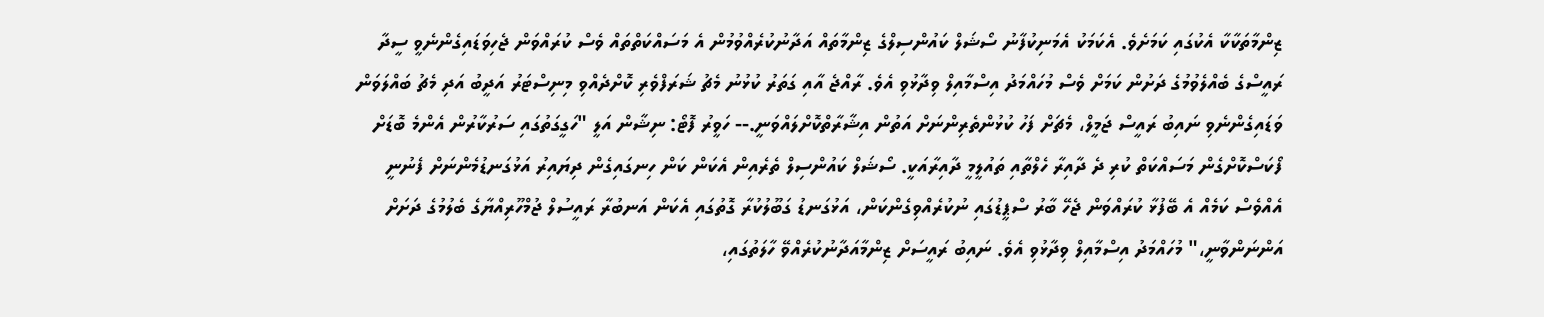ޒިންމާތަކާކާ އެކުގައި ކަމަށެވެ. އެކަމަކު އެމަނިކުފާނު ސޯޝަލް ކައުންސިލްގެ ޒިންމާތައް އަދާނުކުރެއްވުމުން އެ މަސައްކަތްތައް ވެސް ކުރައްވަން ޖެހިވަޑައިގެންނެވީ ސީދާ ރައީސްގެ ބެއްލެވުމުގެ ދަށުން ކަމަށް ވެސް މުހައްމަދު އިސްމާއިލް ވިދާޅުވި އެވެ. ރާއްޖެ އާއި ގަތަރު ކުޅުނު މެޗު ޝަރަފްވެރި ކޮށްދެއްވި މިނިސްޓަރު އަދީބު އަދި މެޗު ބައްލަވަން ވަޑައިގެންނެވި ނައިބު ރައީސް ޖަމީލް، މެޗަށް ފަހު ކުޅުންތެރިންނަށް އަތުން އިޝާރާތްކޮށްލައްވަނީ.-- ހަވީރު ފޮޓޯ: ނިޝާން އަލީ "ހަގީގަތުގައި ސަރުކާރުން އެންމެ ބޮޑަށް ފޯކަސްކޮށްގެން މަސައްކަތް ކުރި ދެ ދާއިރާ ހެލްތާއި ތައުލީމީ ދާއިރާއަކީ. ސޯޝަލް ކައުންސިލް ތެރެއިން އެކަން ކަން ހިނގައިގެން ދިޔައިރު އަޅުގަނޑުމެންނަށް ފެނުނީ އެއްވެސް ކަމެއް އެ ބޭފުޅާ ކުރައްވަން ޖެހޭ ބާރު ސްޕީޑުގައި ނުކުރެއްވިގެންކަން، އަޅުގަނޑު ގަބޫލުކުރާ ގޮތުގައި އެކަން އަނބުރާ ރައީސުލް ޖުމްހޫރިއްޔާގެ ބެލުމުގެ ދަށަށް އަންނަންވާނީ،" މުހައްމަދު އިސްމާއިލް ވިދާޅުވި އެވެ. ނައިބު ރައީސަށް ޒިންމާއަދާނުކުރެއްވޭ ހާލަތުގައި،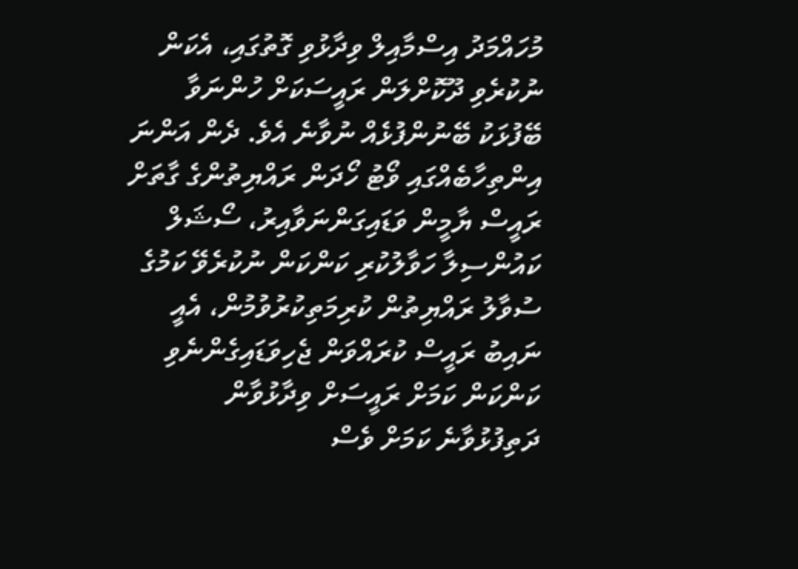މުހައްމަދު އިސްމާއިލް ވިދާޅުވި ގޮތުގައި، އެކަން ނުކުރެވި ދޫކޮށްލަން ރައީސަކަށް ހުންނަވާ ބޭފުޅަކު ބޭނުންފުޅެއް ނުވާނެ އެވެ. ދެން އަންނަ އިންތިހާބެއްގައި ވޯޓު ހޯދަން ރައްޔިތުންގެ ގާތަށް ރައީސް ޔާމީން ވަޑައިގަންނަވާއިރު، ސޯޝަލް ކައުންސިލާ ހަވާލުކުރި ކަންކަން ނުކުރެވޭ ކަމުގެ ސުވާލު ރައްޔިތުން ކުރިމަތިކުރުވުމުން، އެއީ ނައިބު ރައީސް ކުރައްވަން ޖެހިވަޑައިގެންނެވި ކަންކަން ކަމަށް ރައީސަށް ވިދާޅުވާން ދަތިފުޅުވާނެ ކަމަށް ވެސް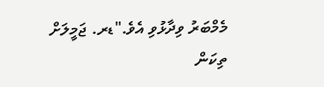މެމްބަރު ވިދާޅުވި އެވެ."ޑރ. ޖަމީލަށް ތިކަން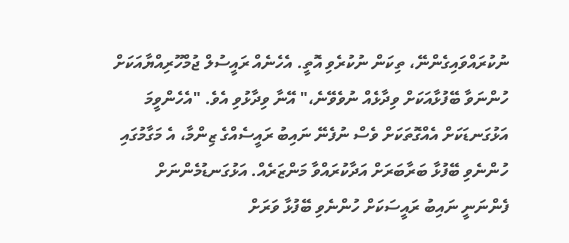ނުކުރައްވައިގެންނޭ، ތިކަން ނުކުރެވި އޮތީ. އެހެނެއް ރައީސުލް ޖުމްހޫރިއްޔާއަކަށް ހުންނަވާ ބޭފުޅާއަކަށް ވިދާޅެއް ނުވެވޭނެ،" އޭނާ ވިދާޅުވި އެވެ. "އެހެންވީމަ އަޅުގަނޑަކަށް އެއްގޮތަކަށް ވެސް ނުފެނޭ ނައިބު ރައީސެއްގެ ޒިންމާ، އެ މަގާމުގައި ހުންނެވި ބޭފުޅާ ބަރާބަރަށް އަދާކުރައްވާ މަންޒަރެއް. އަޅުގަނޑުމެންނަށް ފެންނަނީ ނައިބު ރައީސަކަށް ހުންނެވި ބޭފުޅާ ވަރަށް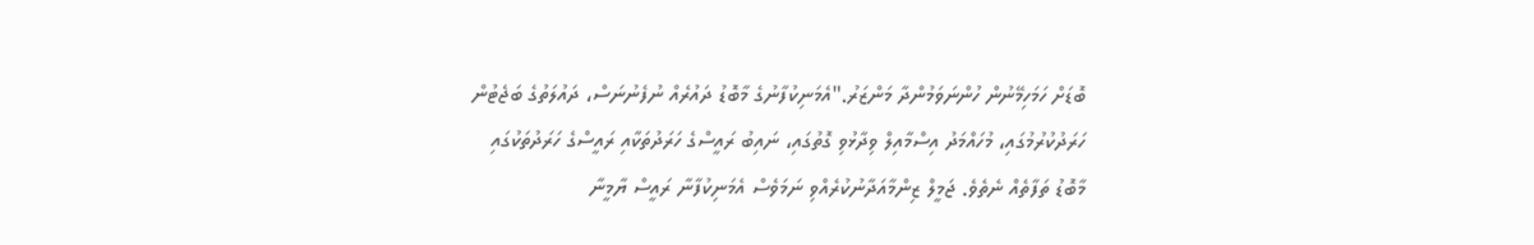ބޮޑަށް ހަމަހިމޭނުން ހުންނަވަމުންދާ މަންޒަރު."އެމަނިކުފާނުގެ މާބޮޑު ދައުރެއް ނުފެނުނަސް، ދައުލަތުގެ ބަޖެޓުން ހަރަދުކުރުމުގައި، މުހައްމަދު އިސްމާއިލް ވިދާޅުވި ގޮތުގައި، ނައިބު ރައީސްގެ ހަރަދުތަކާއި ރައީސްގެ ހަރަދުތަކުގައި މާބޮޑު ތަފާތެއް ނެތެވެ. ޖަމީލް ޒިންމާއަދާނުކުރެއްވި ނަމަވެސް އެމަނިކުފާނާ ރައީސް ޔާމީނާ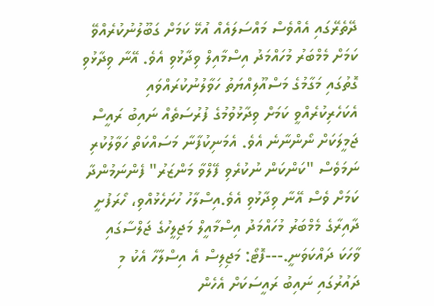ދޭތެރޭގައި އެއްވެސް މައްސަލައެއް އުޅޭ ކަމަށް ގަބޫލުނުކުރެއްވޭ ކަމަށް މެމްބަރު މުހައްމަދު އިސްމާއިލް ވިދާޅުވި އެވެ. އޭނާ ވިދާޅުވި ގޮތުގައި މަގާމުގެ މަސްއޫލިއްޔަތު ހަވާލުނުކުރައްވައި އެކަހެރިކުރެއްވީ ކަމަށް ވިދާޅުވުމުގެ ފުރުސަތެއް ނައިބު ރައީސް ޖަމީލަކަށް ނޯންނާނެ އެވެ. އެމަނިކުފާނާ މަސައްކަތް ހަވާލުކުރި ނަމަވެސް "ކަންކަން ނުކުރެވި ފޭލްވާ މަންޒަރު" ފެންނަމުންދާ ކަމަށް ވެސް އޭނާ ވިދާޅުވި އެވެ.އިސްލާހު ހުށަހެޅުއްވި، ހޯރަފުށީ ދާއިރާގެ މެމްބަރު މުހައްމަދު އިސްމާއީލް މަޖިލީހުގެ ޖަލްސާގައި ވާހަކަ ދައްކަވަނީ.---ފޮޓޯ: މަޖިލިސް އެ އިސްލާހާ އެކު މި ދައުރުގައި ނައިބު ރައީސަކަށް އެހެން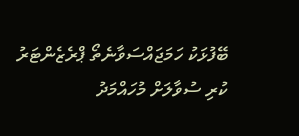ބޭފުޅަކު ހަމަޖައްސަވާނެތޯ ޕްރެޒެންޓަރު ކުރި ސުވާލަށް މުހައްމަދު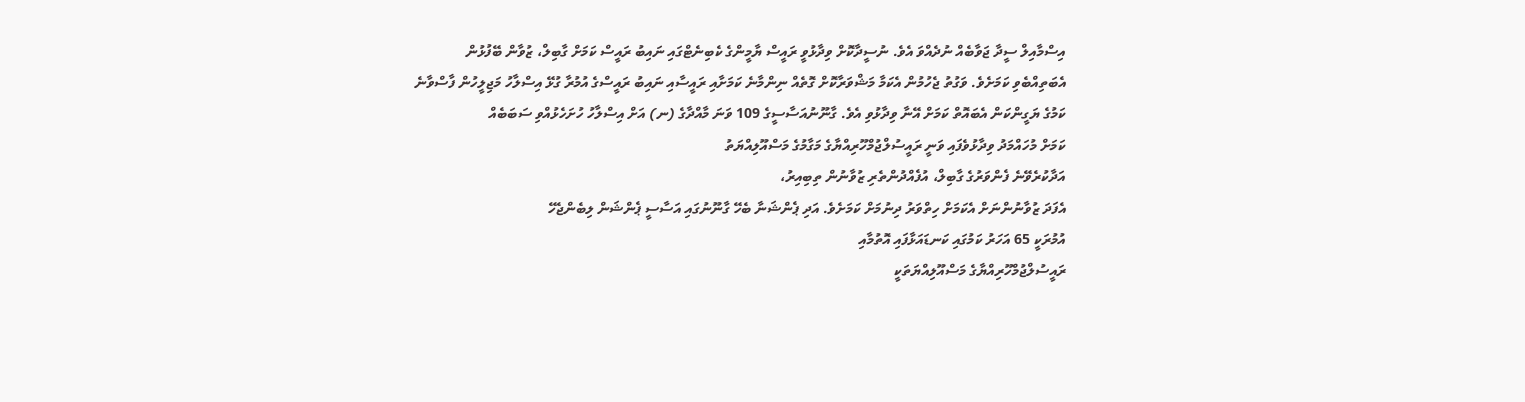އިސްމާއިލް ސީދާ ޖަވާބެއް ނުދެއްވަ އެވެ. ނުސީދާކޮށް ވިދާޅުވީ ރައީސް ޔާމީންގެ ކެބިނެޓްގައި ނައިބު ރައީސް ކަމަށް ގާބިލް، ޒުވާން ބޭފުޅުން އެބަތިއްބެވި ކަމަށެވެ. ވަގުތު ޖެހުމުން އެކަމާ މަޝްވަރާކޮށް ގޮތެއް ނިންމާނެ ކަމަށާއި ރައީސާއި ނައިބު ރައީސްގެ އުމުރާ ގުޅޭ އިސްލާހު މަޖިލީހުން ފާސްވާނެ ކަމުގެ ޔަގީންކަން އެބައޮތް ކަމަށް އޭނާ ވިދާޅުވި އެވެ. ގާނޫނުއަސާސީގެ 109 ވަނަ މާއްދާގެ (ނ) އަށް އިސްލާހު ހުށަހެޅުއްވި ސަބަބެއް
ކަމަށް މުހައްމަދު ވިދާޅުވެފައި ވަނީ ރައީސުލްޖުމްހޫރިއްޔާގެ މަގާމުގެ މަސްއޫލިއްޔަތު
އަދާކުރެވޭނެ ފެންވަރުގެ ގާބިލް، އުފެއްދުންތެރި ޒުވާނުން ތިބިއިރު،
އެފަދަ ޒުވާނުންނަށް އެކަމަށް ހިތްވަރު ދިނުމަށް ކަމަށެވެ. އަދި ޕެންޝަނާ ބެހޭ ގާނޫނުގައި އަސާސީ ޕެންޝަން ލިބެންޖެހޭ
އުމުރަކީ 65 އަހަރު ކަމުގައި ކަނޑައަޅާފައި އޮތުމާއި
ރައީސުލްޖުމްހޫރިއްޔާގެ މަސްއޫލިއްޔަތަކީ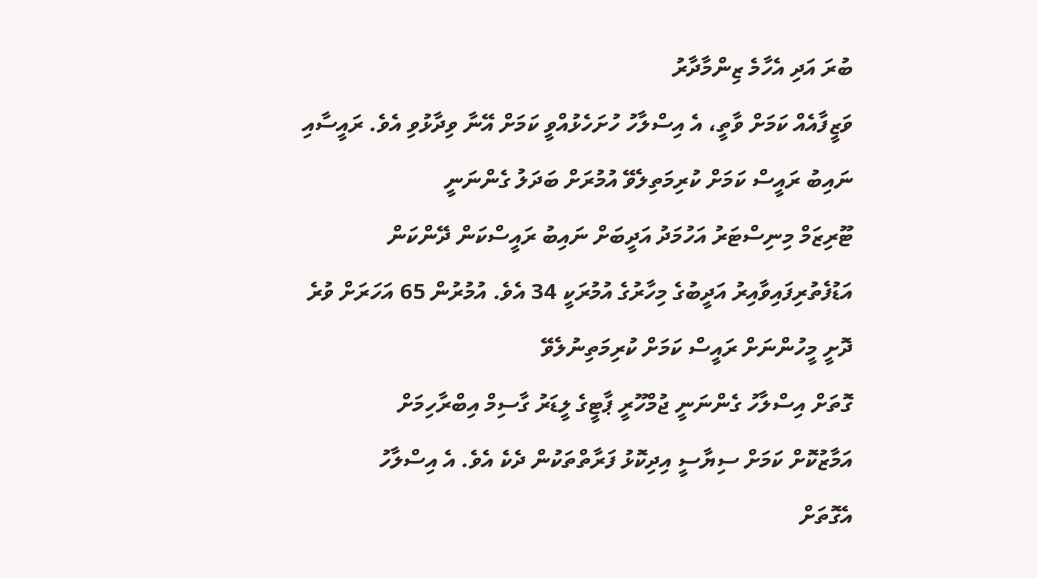ބުރަ އަދި އެހާމެ ޒިންމާދާރު
ވަޒީފާއެއް ކަމަށް ވާތީ، އެ އިސްލާހު ހުށަހެޅުއްވީ ކަމަށް އޭނާ ވިދާޅުވި އެވެ. ރައީސާއި ނައިބު ރައީސް ކަމަށް ކުރިމަތިލެވޭ އުމުރަށް ބަދަލު ގެންނަނީ
ޓޫރިޒަމް މިނިސްޓަރު އަހުމަދު އަދީބަށް ނައިބު ރައީސްކަން ދޭންކަން އަޑުފެތުރިފައިވާއިރު އަދީބުގެ މިހާރުގެ އުމުރަކީ 34 އެވެ. އުމުރުން 65 އަހަރަށް ވުރެ ދޮށީ މީހުންނަށް ރައީސް ކަމަށް ކުރިމަތިނުލެވޭ
ގޮތަށް އިސްލާހު ގެންނަނީ ޖުމްހޫރީ ޕާޓީގެ ލީޑަރު ގާސިމް އިބްރާހިމަށް
އަމާޒުކޮށް ކަމަށް ސިޔާސީ އިދިކޮޅު ފަރާތްތަކުން ދެކެ އެވެ. އެ އިސްލާހު
އެގޮތަށް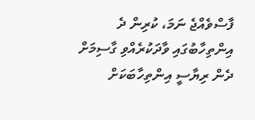ފާސްވެއްޖެ ނަމަ، ކުރިން ދެ އިންތިހާބުގައި ވާދަކުރެއްވި ގާސިމަށް
ދެން ރިޔާސީ އިންތިހާބަކަށް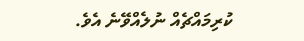ކުރިމައްޗެއް ނުލެއްވޭނެ އެވެ.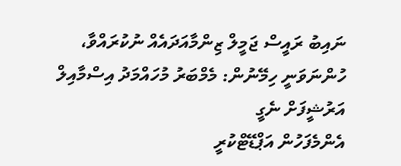ނައިބު ރައީސް ޖަމީލް ޒިންމާއަދައެއް ނުކުރައްވާ، ހުންނަވަނީ ހިމޭނުން: މެމްބަރު މުހައްމަދު އިސްމާއިލް
އަރުޝީފަށް ނެގީ
އެންމެފަހުން އަޕްޑޭޓްކުރީ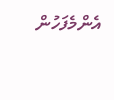އެންމެފަހުން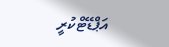އަޕްޑޭޓްކުރީ